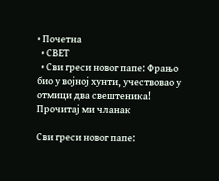• Почетна
  • СВЕТ
  • Сви греси новог папе: Фрањо био у војној хунти, учествовао у отмици два свештеника!
Прочитај ми чланак

Сви греси новог папе: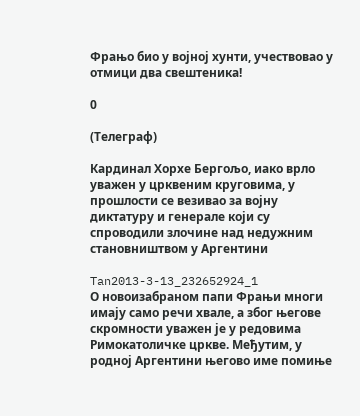Фрањо био у војној хунти, учествовао у отмици два свештеника!

0

(Телеграф)

Кардинал Хорхе Бергољо, иако врло уважен у црквеним круговима, у прошлости се везивао за војну диктатуру и генерале који су спроводили злочине над недужним становништвом у Аргентини

Tan2013-3-13_232652924_1
О новоизабраном папи Фрањи многи имају само речи хвале, а због његове скромности уважен је у редовима Римокатоличке цркве. Међутим, у родној Аргентини његово име помиње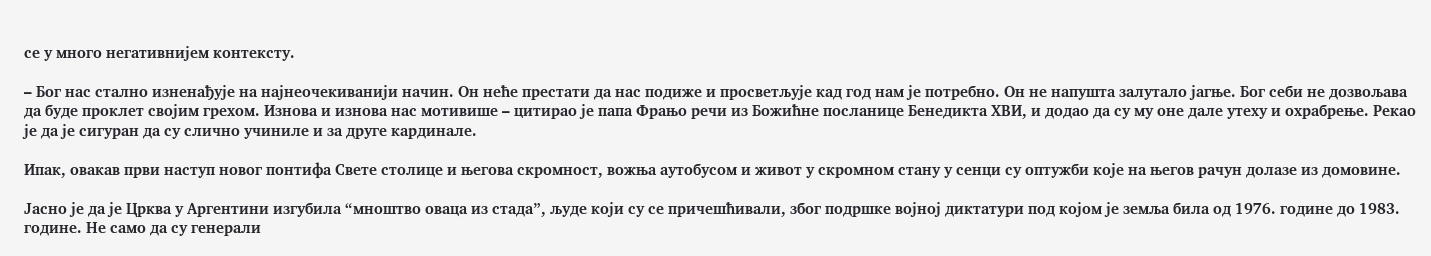се у много негативнијем контексту.

– Бог нас стално изненађује на најнеочекиванији начин. Он неће престати да нас подиже и просветљује кад год нам је потребно. Он не напушта залутало јагње. Бог себи не дозвољава да буде проклет својим грехом. Изнова и изнова нас мотивише – цитирао је папа Фрањо речи из Божићне посланице Бенедикта XВИ, и додао да су му оне дале утеху и охрабрење. Рекао је да је сигуран да су слично учиниле и за друге кардинале.

Ипак, овакав први наступ новог понтифа Свете столице и његова скромност, вожња аутобусом и живот у скромном стану у сенци су оптужби које на његов рачун долазе из домовине.

Јасно је да је Црква у Аргентини изгубила “мноштво оваца из стада”, људе који су се причешћивали, због подршке војној диктатури под којом је земља била од 1976. године до 1983. године. Не само да су генерали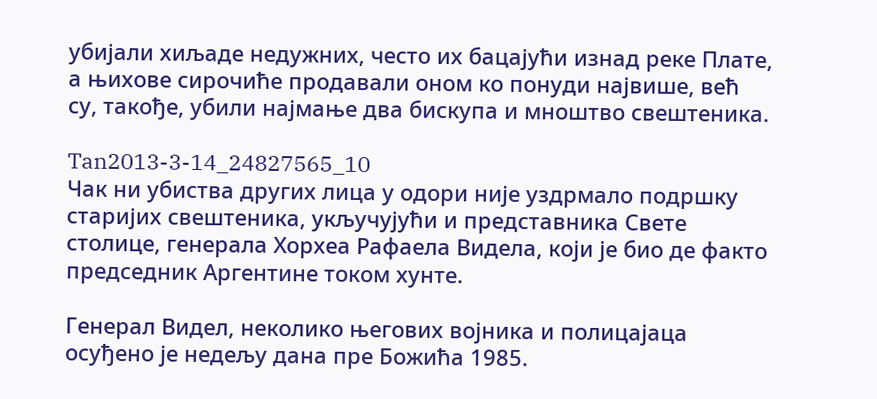убијали хиљаде недужних, често их бацајући изнад реке Плате, а њихове сирочиће продавали оном ко понуди највише, већ су, такође, убили најмање два бискупа и мноштво свештеника.

Tan2013-3-14_24827565_10
Чак ни убиства других лица у одори није уздрмало подршку старијих свештеника, укључујући и представника Свете столице, генерала Хорхеа Рафаела Видела, који је био де факто председник Аргентине током хунте.

Генерал Видел, неколико његових војника и полицајаца осуђено је недељу дана пре Божића 1985.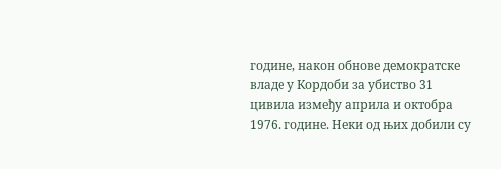године, након обнове демократске владе у Кордоби за убиство 31 цивила између априла и октобра 1976. године. Неки од њих добили су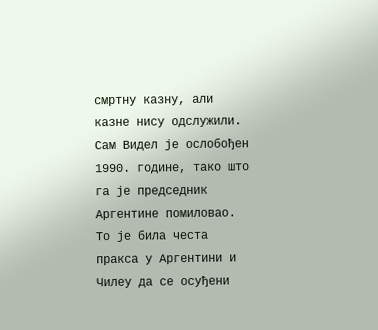смртну казну, али казне нису одслужили. Сам Видел је ослобођен 1990. године, тако што га је председник Аргентине помиловао. То је била честа пракса у Аргентини и Чилеу да се осуђени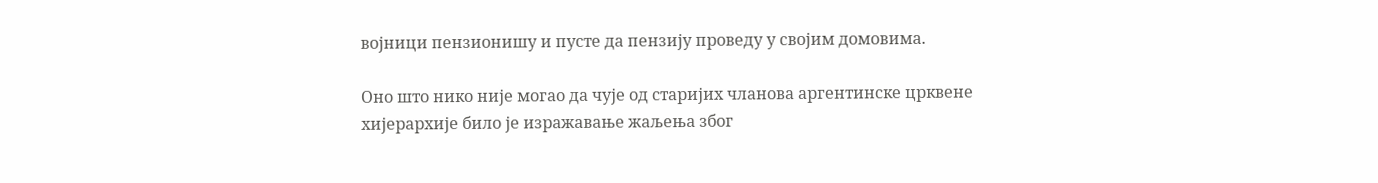војници пензионишу и пусте да пензију проведу у својим домовима.

Оно што нико није могао да чује од старијих чланова аргентинске црквене хијерархије било је изражавање жаљења због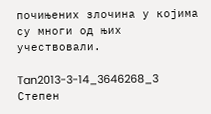почињених злочина у којима су многи од њих учествовали.

Tan2013-3-14_3646268_3
Степен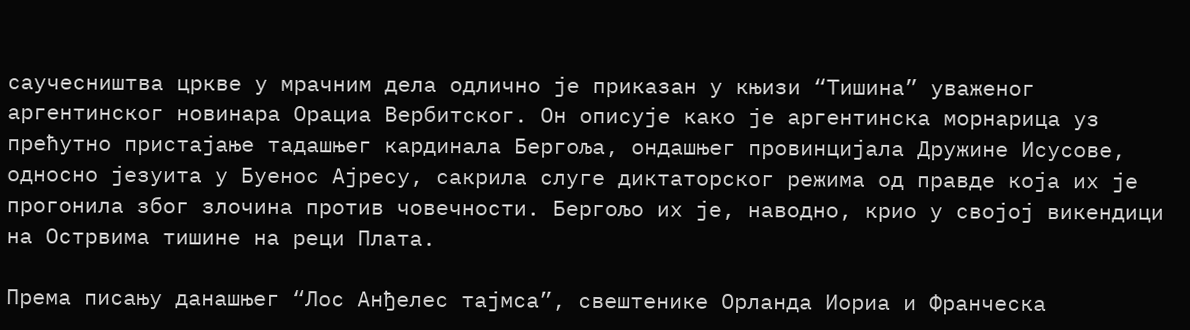саучесништва цркве у мрачним дела одлично је приказан у књизи “Тишина” уваженог аргентинског новинара Орациа Вербитског. Он описује како је аргентинска морнарица уз прећутно пристајање тадашњег кардинала Бергоља, ондашњег провинцијала Дружине Исусове, односно језуита у Буенос Ајресу, сакрила слуге диктаторског режима од правде која их је прогонила због злочина против човечности. Бергољо их је, наводно, крио у својој викендици на Острвима тишине на реци Плата.

Према писању данашњег “Лос Анђелес тајмса”, свештенике Орланда Иориа и Франческа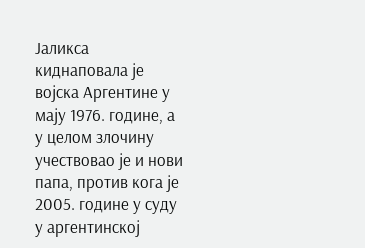Јаликса киднаповала је војска Аргентине у мају 1976. године, а у целом злочину учествовао је и нови папа, против кога је 2005. године у суду у аргентинској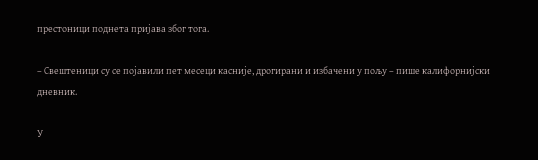престоници поднета пријава због тога.

– Свештеници су се појавили пет месеци касније, дрогирани и избачени у пољу – пише калифорнијски дневник.

У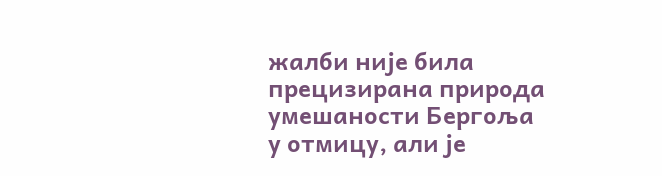жалби није била прецизирана природа умешаности Бергоља у отмицу, али је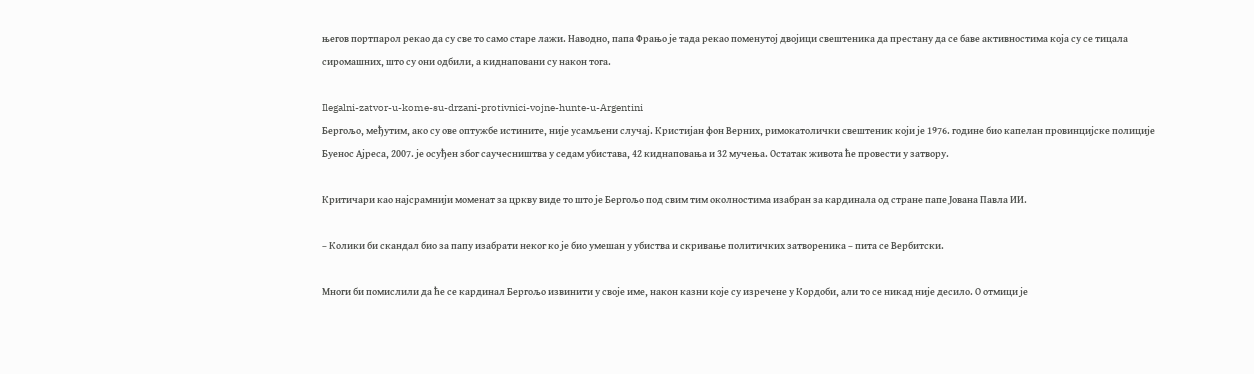његов портпарол рекао да су све то само старе лажи. Наводно, папа Фрањо је тада рекао поменутој двојици свештеника да престану да се баве активностима која су се тицала сиромашних, што су они одбили, а киднаповани су након тога.

Ilegalni-zatvor-u-kome-su-drzani-protivnici-vojne-hunte-u-Argentini
Бергољо, међутим, ако су ове оптужбе истините, није усамљени случај. Кристијан фон Верних, римокатолички свештеник који је 1976. године био капелан провинцијске полиције Буенос Ајреса, 2007. је осуђен због саучесништва у седам убистава, 42 киднаповања и 32 мучења. Остатак живота ће провести у затвору.

Критичари као најсрамнији моменат за цркву виде то што је Бергољо под свим тим околностима изабран за кардинала од стране папе Јована Павла ИИ.

– Колики би скандал био за папу изабрати неког ко је био умешан у убиства и скривање политичких затвореника – пита се Вербитски.

Многи би помислили да ће се кардинал Бергољо извинити у своје име, након казни које су изречене у Кордоби, али то се никад није десило. О отмици је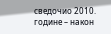сведочио 2010. године – након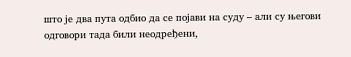што је два пута одбио да се појави на суду – али су његови одговори тада били неодређени,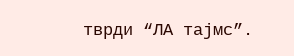тврди “ЛА тајмс”.